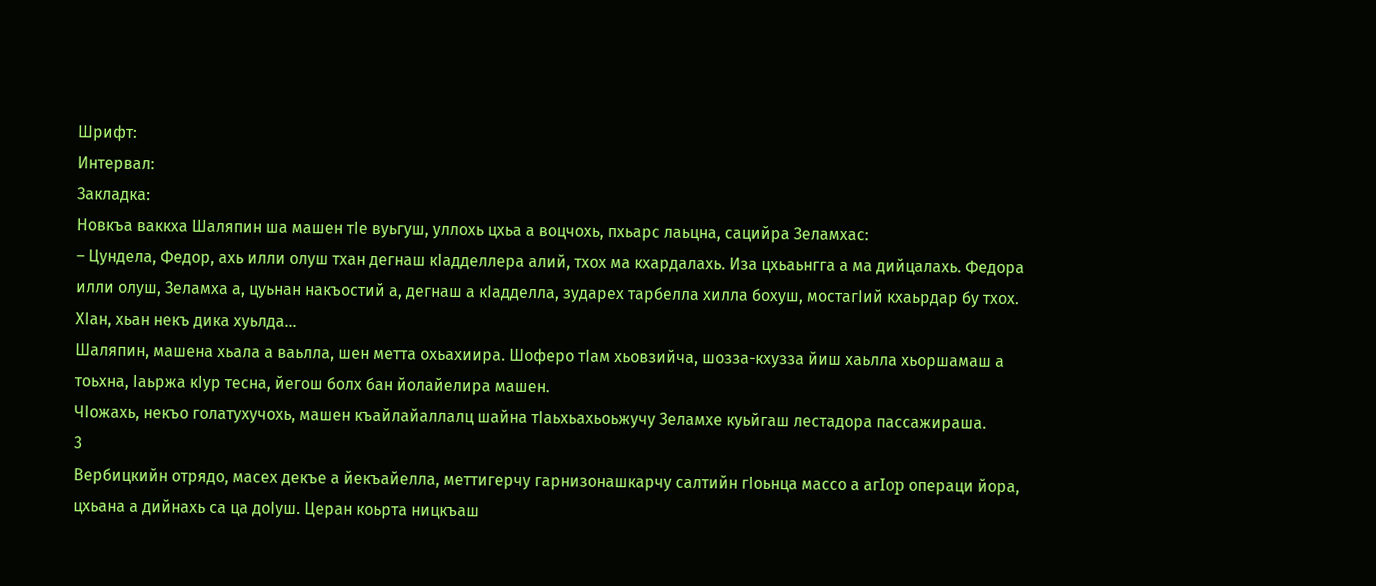Шрифт:
Интервал:
Закладка:
Новкъа ваккха Шаляпин ша машен тIе вуьгуш, уллохь цхьа а воцчохь, пхьарс лаьцна, сацийра Зеламхас:
– Цундела, Федор, ахь илли олуш тхан дегнаш кIадделлера алий, тхох ма кхардалахь. Иза цхьаьнгга а ма дийцалахь. Федора илли олуш, Зеламха а, цуьнан накъостий а, дегнаш а кIадделла, зударех тарбелла хилла бохуш, мостагIий кхаьрдар бу тхох. ХIан, хьан некъ дика хуьлда…
Шаляпин, машена хьала а ваьлла, шен метта охьахиира. Шоферо тIам хьовзийча, шозза-кхузза йиш хаьлла хьоршамаш а тоьхна, Iаьржа кIур тесна, йегош болх бан йолайелира машен.
ЧIожахь, некъо голатухучохь, машен къайлайаллалц шайна тIаьхьахьоьжучу Зеламхе куьйгаш лестадора пассажираша.
3
Вербицкийн отрядо, масех декъе а йекъайелла, меттигерчу гарнизонашкарчу салтийн гIоьнца массо а агIop операци йора, цхьана а дийнахь са ца доIуш. Церан коьрта ницкъаш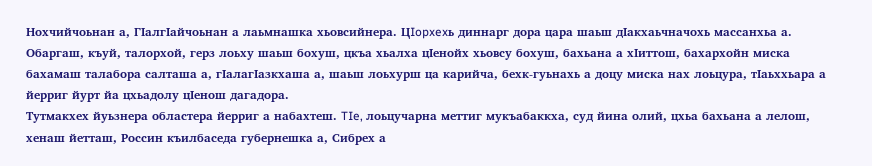Нохчийчоьнан а, ГIалгIайчоьнан а лаьмнашка хьовсийнера. ЦIopxexь диннарг дора цара шаьш дIакхаьчначохь массанхьа а. Обаргаш, къуй, талорхой, герз лоьху шаьш бохуш, цкъа хьалха цIенойх хьовсу бохуш, бахьана а хIиттош, бахархойн миска бахамаш талабора салташа а, гIалагIазкхаша а, шаьш лоьхурш ца карийча, бехк-гуьнахь а доцу миска нах лоьцура, тIаьххьара а йерриг йурт йа цхьадолу цIенош дагадора.
Тутмакхех йуьзнера областера йерриг а набахтеш. TIe, лоьцучарна меттиг мукъабаккха, суд йина олий, цхьа бахьана а лелош, хенаш йетташ, Россин къилбаседа губернешка а, Сибрех а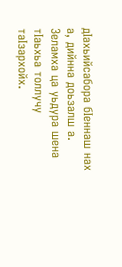дIахьийсабора бIеннаш нах а, дийнна доьзалш а.
Зеламха ца уьдура шена тIаьхьа толлучу таIзархойх.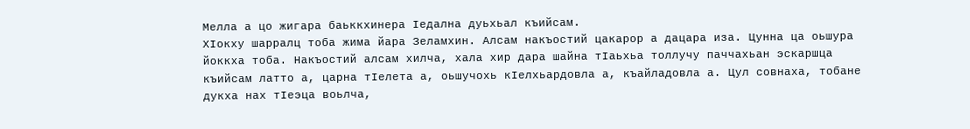Мелла а цо жигара баьккхинера Iедална дуьхьал къийсам.
ХIокху шарралц тоба жима йара Зеламхин. Алсам накъостий цакарор а дацара иза. Цунна ца оьшура йоккха тоба. Накъостий алсам хилча, хала хир дара шайна тIаьхьа толлучу паччахьан эскаршца къийсам латто а, царна тIелета а, оьшучохь кIелхьардовла а, къайладовла а. Цул совнаха, тобане дукха нах тIеэца воьлча,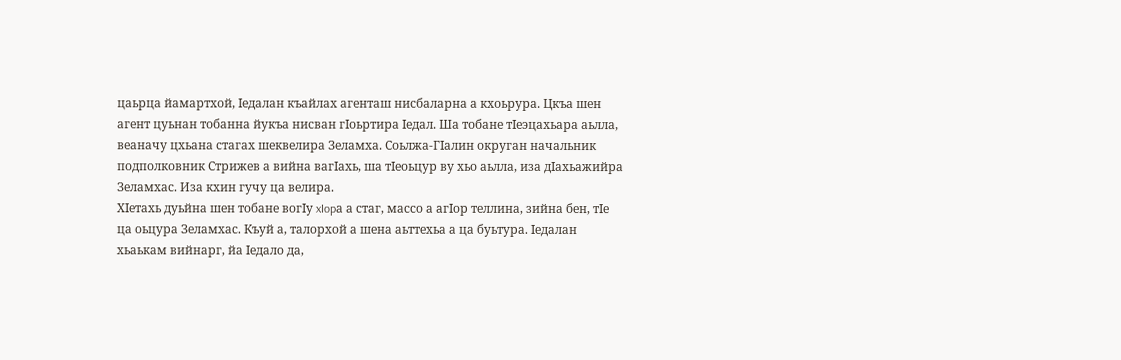цаьрца йамартхой, Iедалан къайлах агенташ нисбаларна а кхоьрура. Цкъа шен агент цуьнан тобанна йукъа нисван гIоьртира Iедал. Ша тобане тIеэцахьара аьлла, веаначу цхьана стагах шеквелира Зеламха. Соьлжа-ГIалин округан начальник подполковник Стрижев а вийна вагIахь, ша тIеоьцур ву хьо аьлла, иза дIахьажийра Зеламхас. Иза кхин гучу ца велира.
ХIетахь дуьйна шен тобане вогIу xIopа а стаг, массо а aгIор теллина, зийна бен, тIе ца оьцура Зеламхас. Къуй а, талорхой а шена аьттехьа а ца буьтура. Iедалан хьаькам вийнарг, йа Iедало да,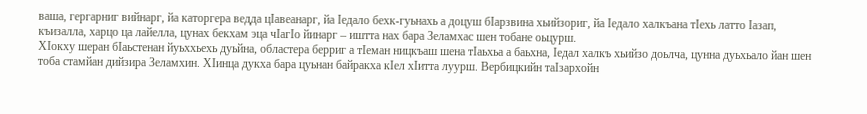ваша, гергарниг вийнарг, йа каторгера ведда цIавеанарг, йа Iедало бехк-гуьнахь а доцуш бIарзвина хьийзориг, йа Iедало халкъана тIехь латто Iазап, къизалла, харцо ца лайелла, цунах бекхам эца чIагIо йинарг – иштта нах бара Зеламхас шен тобане оьцурш.
ХIокху шеран бIаьстенан йуьххьехь дуьйна, областера берриг а тIеман ницкъаш шена тIаьхьа а баьхна, Iедал халкъ хьийзо доьлча, цунна дуьхьало йан шен тоба стамйан дийзира Зеламхин. ХIинца дукха бара цуьнан байракха кIел хIитта луурш. Вербицкийн таIзархойн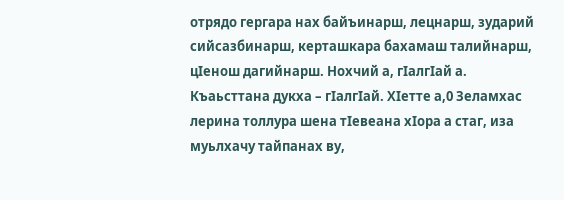отрядо гергара нах байъинарш, лецнарш, зударий сийсазбинарш, керташкара бахамаш талийнарш, цIенош дагийнарш. Нохчий а, гIалгIай а. Къаьсттана дукха – гIалгIай. ХIетте а,0 Зеламхас лерина толлура шена тIевеана хIора а стаг, иза муьлхачу тайпанах ву,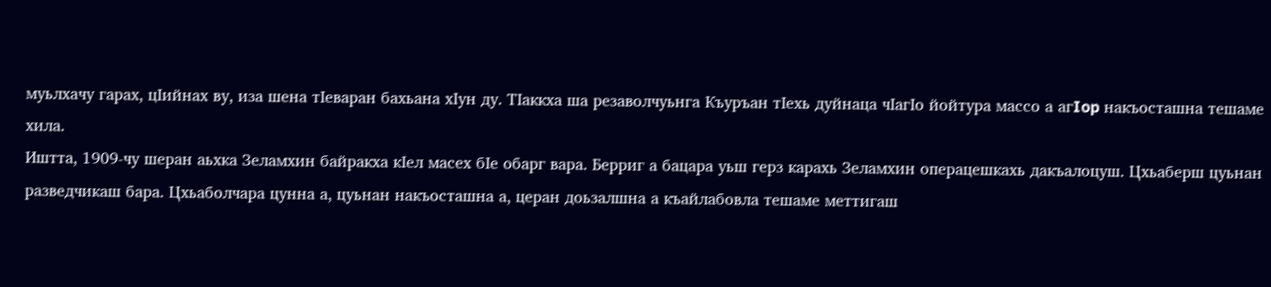муьлхачу гарах, цIийнах ву, иза шена тIеваран бахьана хIун ду. ТIаккха ша резаволчуьнга Къуръан тIехь дуйнаца чIагIо йойтура массо а aгIop накъосташна тешаме хила.
Иштта, 1909-чу шеран аьхка Зеламхин байракха кIел масех бIе обарг вара. Берриг а бацара уьш герз карахь Зеламхин операцешкахь дакъалоцуш. Цхьаберш цуьнан разведчикаш бара. Цхьаболчара цунна а, цуьнан накъосташна а, церан доьзалшна а къайлабовла тешаме меттигаш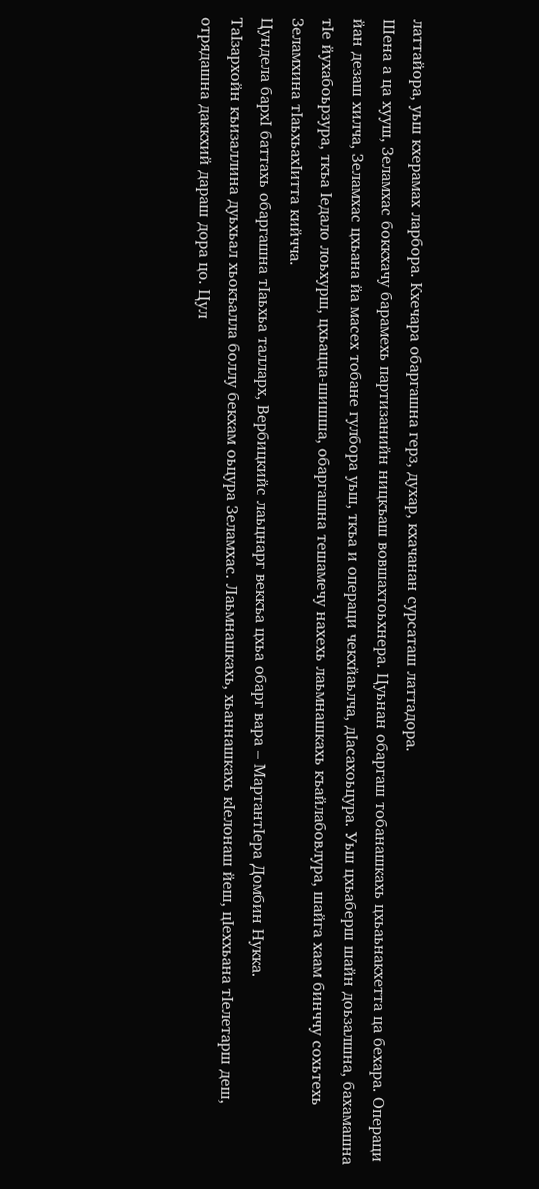латтайора, уьш кхерамах ларбора. Кхечара обаргашна герз, духар, кхачанан сурсаташ латтадора.
Шена а ца хууш, Зеламхас боккхачу барамехь партизанийн ницкъаш вовшахтоьхнера. Цуьнан обаргаш тобанашкахь цхьаьнакхетта ца бехара. Операци йан дезаш хилча, Зеламхас цхьана йа масех тобане гулбора уьш, ткъа и операци чекхйаьлча, дIасахоьцура. Уьш цхьаберш шайн доьзалшна, бахамашна тIе йухабоьрзура, ткъа Iедало лоьхурш, цхьацца-шишша, обаргашна тешамечу нахехь лаьмнашкахь къайлабовлура, шайга хаам бинччу сохьтехь Зеламхина тIаьхьахIитта кийчча.
Цундела бархI баттахь обаргашна тIаьхьа талларх, Вербицкийс лаьцнарг веккъа цхьа обарг вара – МартантIера Домбин Нукка.
ТаIзархойн къизаллина дуьхьал хьокъалла боллу бекхам оьцура Зеламхас. Лаьмнашкахь, хьаннашкахь кIелонаш йеш, цIеххьана тIелетарш деш, отрядашна даккхий дараш дора цо. Цул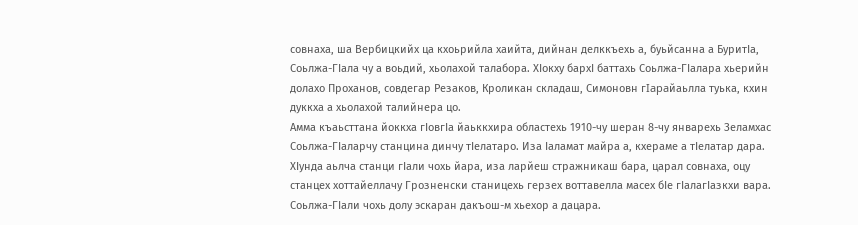совнаха, ша Вербицкийх ца кхоьрийла хаийта, дийнан делккъехь а, буьйсанна а БуритIа, Соьлжа-ГIала чу а воьдий, хьолахой талабора. ХIокху бархI баттахь Соьлжа-ГIалара хьерийн долахо Проханов, совдегар Резаков, Кроликан складаш, Симоновн гIapaйаьлла туька, кхин дуккха а хьолахой талийнера цо.
Амма къаьсттана йоккха гIoвгIa йаьккхира областехь 1910-чу шеран 8-чу январехь Зеламхас Соьлжа-ГIаларчу станцина динчу тIелатаро. Иза Iаламат майра а, кхераме а тIелатар дара. ХIунда аьлча станци гIали чохь йара, иза ларйеш стражникаш бара, царал совнаха, оцу станцех хоттайеллачу Грозненски станицехь герзех воттавелла масех бIе гIалагIазкхи вара. Соьлжа-ГIали чохь долу эскаран дакъош-м хьехор а дацара.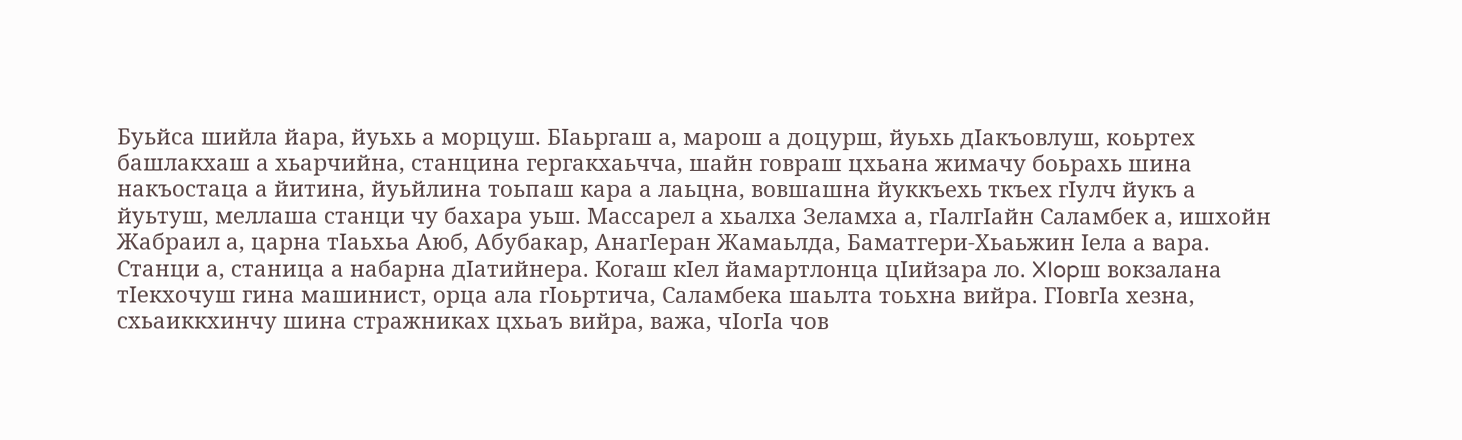Буьйса шийла йара, йуьхь а морцуш. БIаьргаш а, марош а доцурш, йуьхь дIакъовлуш, коьртех башлакхаш а хьарчийна, станцина гергакхаьчча, шайн говраш цхьана жимачу боьрахь шина накъостаца а йитина, йуьйлина тоьпаш кара а лаьцна, вовшашна йуккъехь ткъех гIулч йукъ а йуьтуш, меллаша станци чу бахара уьш. Массарел а хьалха Зеламха а, гIалгIайн Саламбек а, ишхойн Жабраил а, царна тIаьхьа Аюб, Абубакар, АнагIеран Жамаьлда, Баматгери-Хьаьжин Iела а вара. Станци а, станица а набарна дIатийнера. Когаш кIел йамартлонца цIийзара ло. XIopш вокзалана тIекхочуш гина машинист, орца ала гIоьртича, Саламбека шаьлта тоьхна вийра. ГIовгIа хезна, схьаиккхинчу шина стражниках цхьаъ вийра, важа, чIогIа чов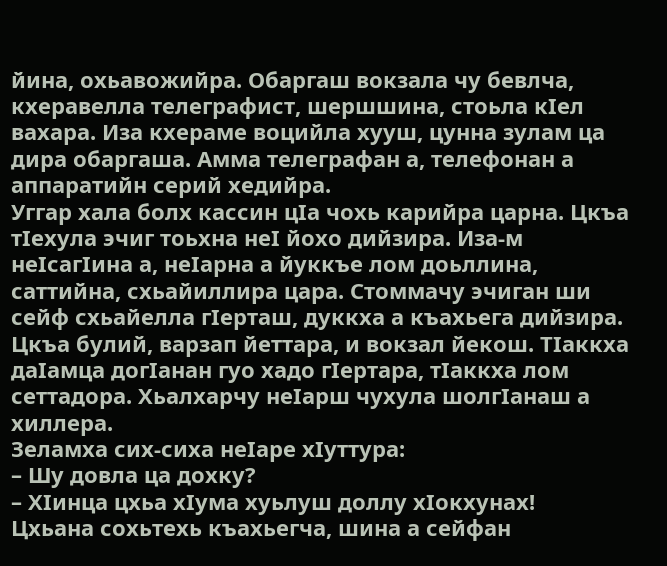йина, охьавожийра. Обаргаш вокзала чу бевлча, кхеравелла телеграфист, шершшина, стоьла кIел вахара. Иза кхераме воцийла хууш, цунна зулам ца дира обаргаша. Амма телеграфан а, телефонан а аппаратийн серий хедийра.
Уггар хала болх кассин цIа чохь карийра царна. Цкъа тIехула эчиг тоьхна неI йохо дийзира. Иза-м неIсагIина а, неIарна а йуккъе лом доьллина, саттийна, схьайиллира цара. Стоммачу эчиган ши сейф схьайелла гIерташ, дуккха а къахьега дийзира. Цкъа булий, варзап йеттара, и вокзал йекош. ТIаккха даIамца догIанан гуо хадо гIертара, тIаккха лом сеттадора. Хьалхарчу неIарш чухула шолгIанаш а хиллера.
Зеламха сих-сиха неIаре хIуттура:
– Шу довла ца дохку?
– ХIинца цхьа хIума хуьлуш доллу хIокхунах!
Цхьана сохьтехь къахьегча, шина а сейфан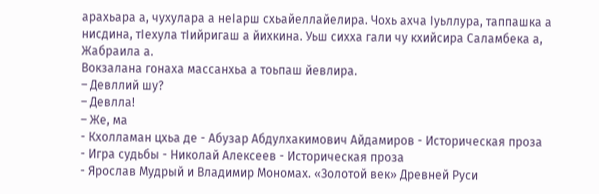арахьара а, чухулара а неIарш схьайеллайелира. Чохь ахча Iуьллура, таппашка а нисдина, тIехула тIийригаш а йихкина. Уьш сихха гали чу кхийсира Саламбека а, Жабраила а.
Вокзалана гонаха массанхьа а тоьпаш йевлира.
– Девллий шу?
– Девлла!
– Же, ма
- Кхолламан цхьа де - Абузар Абдулхакимович Айдамиров - Историческая проза
- Игра судьбы - Николай Алексеев - Историческая проза
- Ярослав Мудрый и Владимир Мономах. «Золотой век» Древней Руси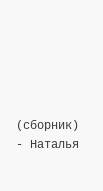(сборник) - Наталья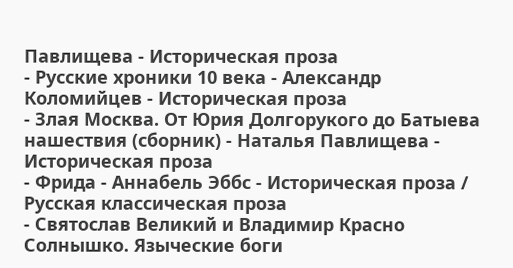Павлищева - Историческая проза
- Русские хроники 10 века - Александр Коломийцев - Историческая проза
- Злая Москва. От Юрия Долгорукого до Батыева нашествия (сборник) - Наталья Павлищева - Историческая проза
- Фрида - Аннабель Эббс - Историческая проза / Русская классическая проза
- Святослав Великий и Владимир Красно Солнышко. Языческие боги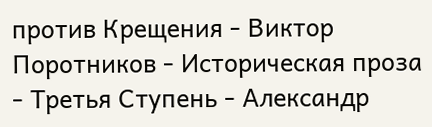против Крещения - Виктор Поротников - Историческая проза
- Третья Ступень - Александр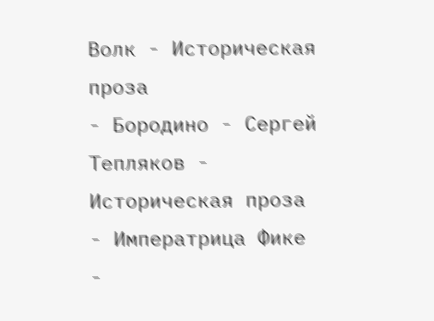Волк - Историческая проза
- Бородино - Сергей Тепляков - Историческая проза
- Императрица Фике -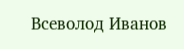Всеволод Иванов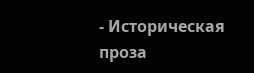- Историческая проза